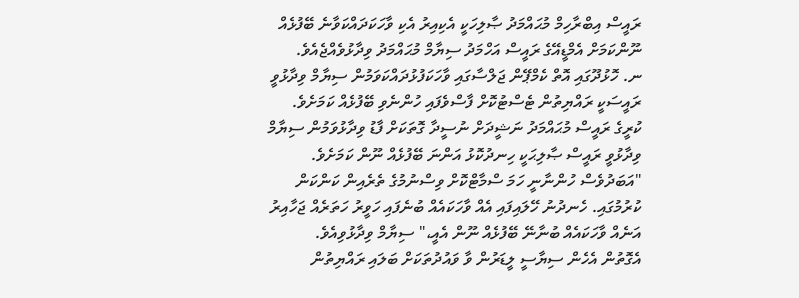ރައީސް އިބްރާހިމް މުޙައްމަދު ޞާލިހަކީ އެކިއިރު އެކި ވާހަކަދައްކަވާނެ ބޭފުޅެއް ނޫންކަމަށް އެމްޑީއޭގެ ރައީސް އަހްމަދު ސިޔާމް މުޙައްމަދު ވިދާޅުވެއްޖެއެވެ.
ނ. ހޮޅުދޫގައި އޮތް ކެމްޕޭން ޖަލްސާގައި ވާހަކަފުޅުދައްކަވަމުން ސިޔާމް ވިދާޅުވީ ރައީސަކީ ރައްޔިތުން ޓެސްޓުކޮށް ފާސްވެފައި ހުންނެވި ބޭފުޅެއް ކަމަށެވެ.
ކުރީގެ ރައީސް މުޙައްމަދު ނަޝީދަށް ނުސީދާ ގޮތަކަށް ފާޑު ވިދާޅުވަމުން ސިޔާމް ވިދާޅުވީ ރައީސް ޞާލިޙަކީ ހިނދުކޮޅު އަންނަ ބޭފުޅެއް ނޫން ކަމަށެވެ.
"އަބަދުވެސް ހުންނާނީ ހަމަ ސްމާޓްކޮށް ވިސްނުމުގެ ތެރެއިން ކަންކަން ކުރުމުގައި. ހެނދުނު ހޭލައިފައި އެއް ވާހަކައެއް ބުނެފައި ހަވީރު ހަތަރެއް ޖަހާއިރު އަނެއް ވާހަކައެއް ބުނާނޭ ބޭފުޅެއް ނޫން އެއީ،" ސިޔާމް ވިދާޅުވިއެވެ.
އެގޮތުން އެހެން ސިޔާސީ ލީޑަރުން ވާ ވައުދުތަކަށް ބަލައި ރައްޔިތުން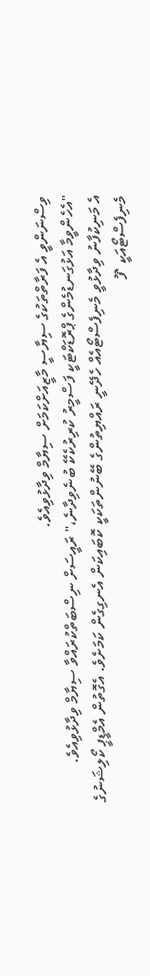ވިސްނަންވީ އެ ފަރާތްތަކުގެ ސިޔާސީ މާޒީއަށްކަމަށް ސިޔާމް ވިދާޅުވިއެވެ.
"އެހެންވީމާ އަޅުގަނޑުމެންގެ ޕްރޮޑަކްޓަކީ ފަސްމީރު ކުރިރުކެކޭ ބުނެވިދާނެ،" ރައީސަށް ނިސްބަތްކުރައްވާ ސިޔާމް ވިދާޅުވިއެވެ.
އެ މަނިކުފާނު ވިދާޅުވީ މެނިފެސްޓޯއެއް ހެދޭނީ ރައްޔިތުންގެ ބޭނުންތަކަކީ ކޮބައިކަން އެނގިގެން ކަމަށެވެ. އެގޮތުން އެމްޑީޕީ ކޯލިޝަނުގެ މެނިފެސްޓޯއަކީ 'ފޫ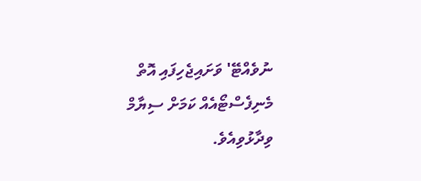ނުވެއްޓޭ' ވަށައިޖެހިފައި އޮތް މެނިފެސްޓޯއެއް ކަމަށް ސިޔާމް ވިދާޅުވިއެވެ.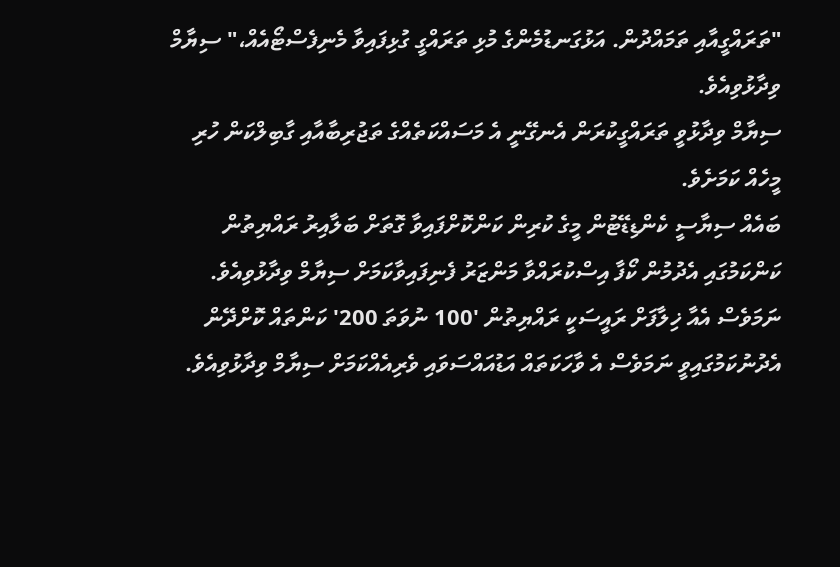"ތަރައްގީއާއި ތަމައްދުން. އަޅުގަނޑުމެންގެ މުޅި ތަރައްގީ ގުޅިފައިވާ މެނިފެސްޓޯއެއް،" ސިޔާމް ވިދާޅުވިއެވެ.
ސިޔާމް ވިދާޅުވީ ތަރައްގީކުރަން އެނގޭނީ އެ މަސައްކަތެއްގެ ތަޖުރިބާއާއި ގާބިލްކަން ހުރި މީހެއް ކަމަށެވެ.
ބައެއް ސިޔާސީ ކެންޑިޑޭޓުން މީގެ ކުރިން ކަންކޮށްފައިވާ ގޮތަށް ބަލާއިރު ރައްޔިތުން ކަންކަމުގައި އެދުމުން ކޯފާ އިސްކުރައްވާ މަންޒަރު ފެނިފައިވާކަމަށް ސިޔާމް ވިދާޅުވިއެވެ.
ނަމަވެސް އެއާ ޚިލާފަށް ރައީސަކީ ރައްޔިތުން '100 ނުވަތަ 200' ކަންތައް ކޮށްދޭން އެދުނުކަމުގައިވީ ނަމަވެސް އެ ވާހަކަތައް އަޑުއައްސަވައި ވެރިއެއްކަމަށް ސިޔާމް ވިދާޅުވިއެވެ.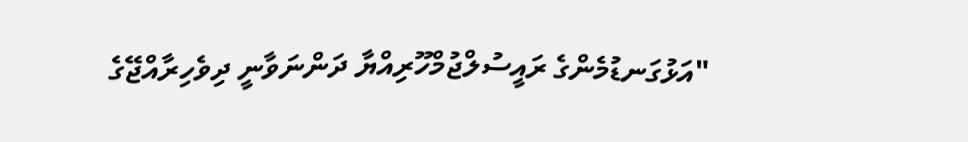"އަޅުގަނޑުމެންގެ ރައީސުލްޖުމްހޫރިއްޔާ ދަންނަވާނީ ދިވެހިރާއްޖޭގެ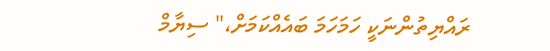ރައްޔިތުންނަކީ ހަމަހަމަ ބައެއްކަމަށް،" ސިޔާމް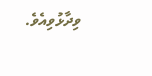ވިދާޅުވިއެވެ.